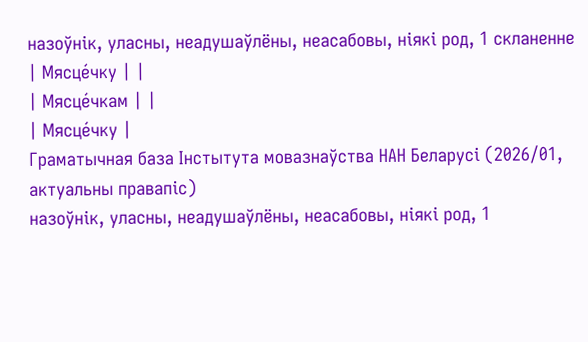назоўнік, уласны, неадушаўлёны, неасабовы, ніякі род, 1 скланенне
| Мясце́чку | |
| Мясце́чкам | |
| Мясце́чку |
Граматычная база Інстытута мовазнаўства НАН Беларусі (2026/01, актуальны правапіс)
назоўнік, уласны, неадушаўлёны, неасабовы, ніякі род, 1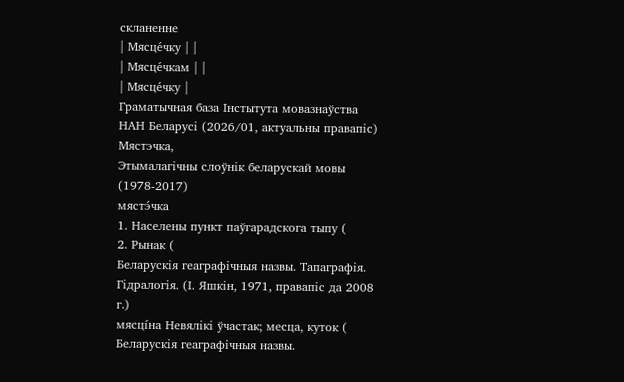скланенне
| Мясце́чку | |
| Мясце́чкам | |
| Мясце́чку |
Граматычная база Інстытута мовазнаўства НАН Беларусі (2026/01, актуальны правапіс)
Мястэчка,
Этымалагічны слоўнік беларускай мовы (1978-2017)
мястэ́чка
1. Населены пункт паўгарадскога тыпу (
2. Рынак (
Беларускія геаграфічныя назвы. Тапаграфія. Гідралогія. (І. Яшкін, 1971, правапіс да 2008 г.)
мясці́на Невялікі ўчастак; месца, куток (
Беларускія геаграфічныя назвы.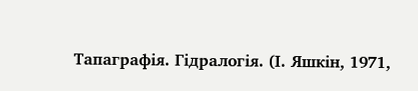Тапаграфія. Гідралогія. (І. Яшкін, 1971,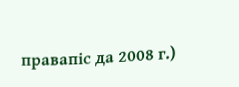правапіс да 2008 г.)